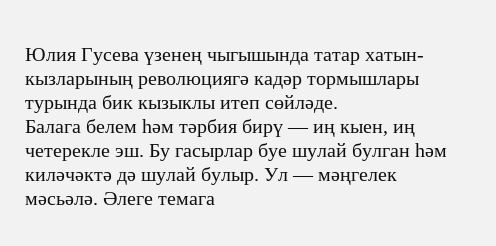Юлия Гусева үзенең чыгышында татар хатын-кызларының революциягә кадәр тормышлары турында бик кызыклы итеп сөйләде.
Балага белем һәм тәрбия бирү — иң кыен, иң четерекле эш. Бу гасырлар буе шулай булган һәм киләчәктә дә шулай булыр. Ул — мәңгелек мәсьәлә. Әлеге темага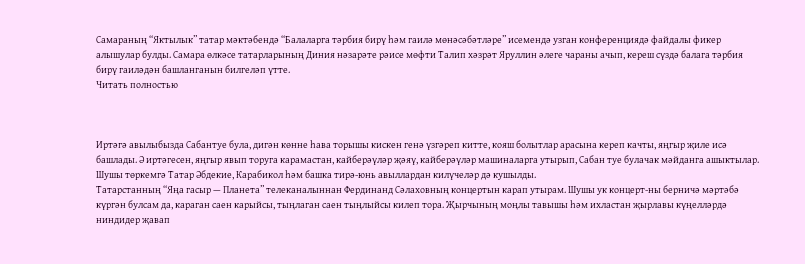Самараның “Яктылык” татар мәктәбендә “Балаларга тәрбия бирү һәм гаилә мөнәсәбәтләре” исемендә узган конференциядә файдалы фикер алышулар булды. Самара өлкәсе татарларының Диния нәзарәте рәисе мөфти Талип хәзрәт Яруллин әлеге чараны ачып, кереш сүздә балага тәрбия бирү гаиләдән башланганын билгеләп үтте.
Читать полностью



Иртәгә авылыбызда Сабантуе була, дигән көнне һава торышы кискен генә үзгәреп китте, кояш болытлар арасына кереп качты, яңгыр җиле исә башлады. Ә иртәгесен, яңгыр явып торуга карамастан, кайберәүләр җәяү, кайберәүләр машиналарга утырып, Сабан туе булачак мәйданга ашыктылар. Шушы төркемгә Татар Әбдекие, Карабикол һәм башка тирә-юнь авыллардан килүчеләр дә кушылды.
Татарстанның “Яңа гасыр — Планета” телеканалыннан Фердинанд Сәлаховның концертын карап утырам. Шушы ук концерт-ны берничә мәртәбә күргән булсам да, караган саен карыйсы, тыңлаган саен тыңлыйсы килеп тора. Җырчының моңлы тавышы һәм ихластан җырлавы күңелләрдә ниндидер җавап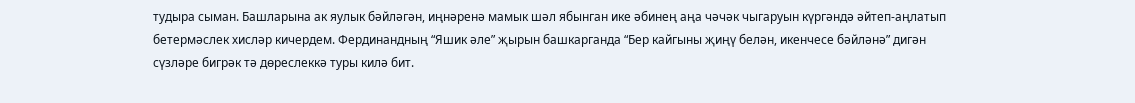тудыра сыман. Башларына ак яулык бәйләгән, иңнәренә мамык шәл ябынган ике әбинең аңа чәчәк чыгаруын күргәндә әйтеп-аңлатып бетермәслек хисләр кичердем. Фердинандның “Яшик әле” җырын башкарганда “Бер кайгыны җиңү белән, икенчесе бәйләнә” дигән сүзләре бигрәк тә дөреслеккә туры килә бит.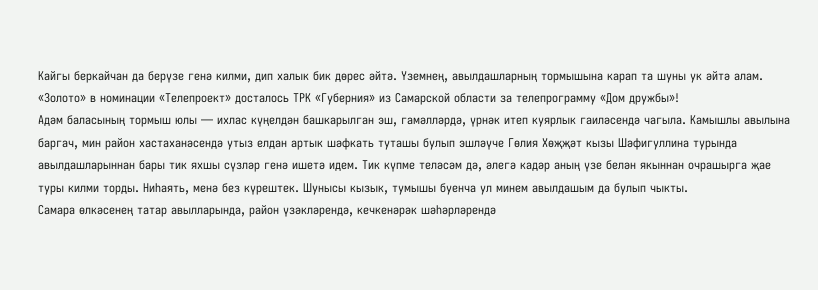Кайгы беркайчан да берүзе генә килми, дип халык бик дөрес әйтә. Үземнең, авылдашларның тормышына карап та шуны ук әйтә алам.
«Золото» в номинации «Телепроект» досталось ТРК «Губерния» из Самарской области за телепрограмму «Дом дружбы»!
Адәм баласының тормыш юлы — ихлас күңелдән башкарылган эш, гамәлләрдә, үрнәк итеп куярлык гаиләсендә чагыла. Камышлы авылына баргач, мин район хастаханәсендә утыз елдан артык шәфкать туташы булып эшләүче Гөлия Хөҗҗәт кызы Шәфигуллина турында авылдашларыннан бары тик яхшы сүзләр генә ишетә идем. Тик күпме теләсәм дә, әлегә кадәр аның үзе белән якыннан очрашырга җае туры килми торды. Ниһаять, менә без күрештек. Шунысы кызык, тумышы буенча ул минем авылдашым да булып чыкты.
Самара өлкәсенең татар авылларында, район үзәкләрендә, кечкенәрәк шәһәрләрендә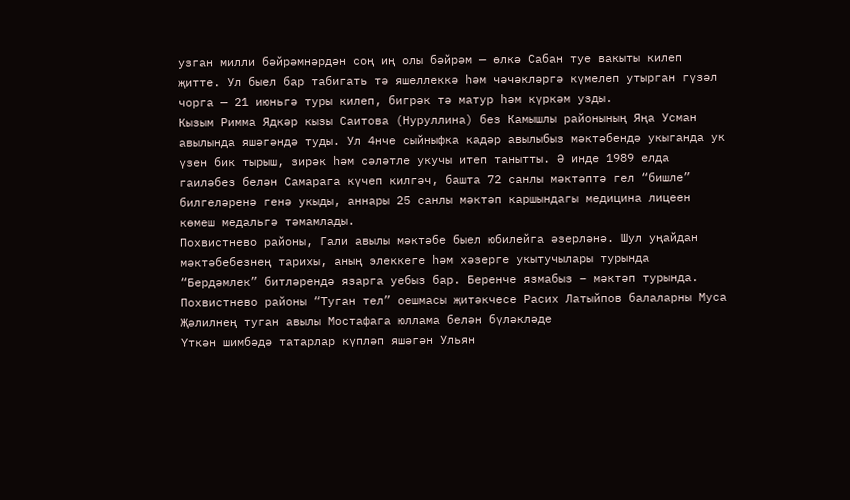узган милли бәйрәмнәрдән соң иң олы бәйрәм — өлкә Сабан туе вакыты килеп җитте. Ул быел бар табигать тә яшеллеккә һәм чәчәкләргә күмелеп утырган гүзәл чорга — 21 июньгә туры килеп, бигрәк тә матур һәм күркәм узды.
Кызым Римма Ядкәр кызы Саитова (Нуруллина) без Камышлы районының Яңа Усман авылында яшәгәндә туды. Ул 4нче сыйныфка кадәр авылыбыз мәктәбендә укыганда ук үзен бик тырыш, зирәк һәм сәләтле укучы итеп танытты. Ә инде 1989 елда гаиләбез белән Самарага күчеп килгәч, башта 72 санлы мәктәптә гел “бишле” билгеләренә генә укыды, аннары 25 санлы мәктәп каршындагы медицина лицеен көмеш медальгә тәмамлады.
Похвистнево районы, Гали авылы мәктәбе быел юбилейга әзерләнә. Шул уңайдан мәктәбебезнең тарихы, аның элеккеге һәм хәзерге укытучылары турында “Бердәмлек” битләрендә язарга уебыз бар. Беренче язмабыз – мәктәп турында.
Похвистнево районы “Туган тел” оешмасы җитәкчесе Расих Латыйпов балаларны Муса Җәлилнең туган авылы Мостафага юллама белән бүләкләде
Үткән шимбәдә татарлар күпләп яшәгән Ульян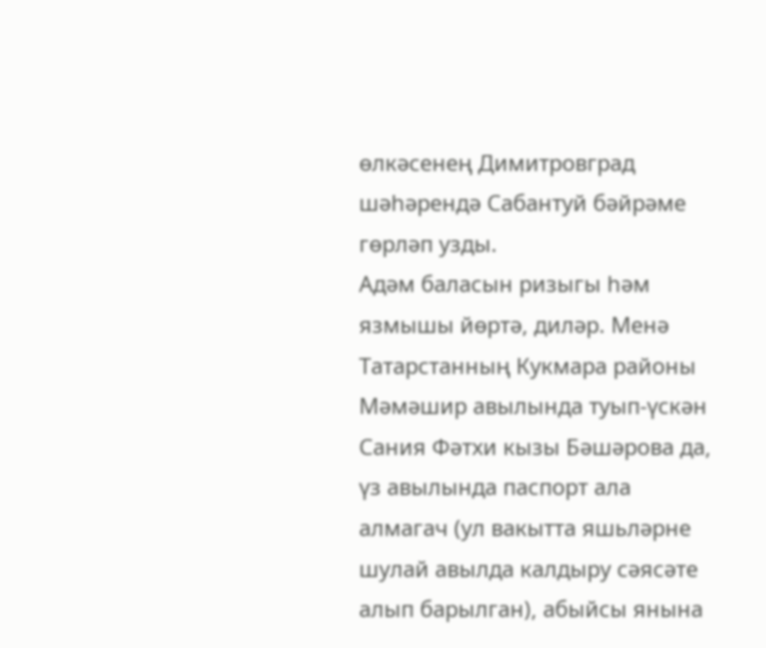өлкәсенең Димитровград шәһәрендә Сабантуй бәйрәме гөрләп узды.
Адәм баласын ризыгы һәм язмышы йөртә, диләр. Менә Татарстанның Кукмара районы Мәмәшир авылында туып-үскән Сания Фәтхи кызы Бәшәрова да, үз авылында паспорт ала алмагач (ул вакытта яшьләрне шулай авылда калдыру сәясәте алып барылган), абыйсы янына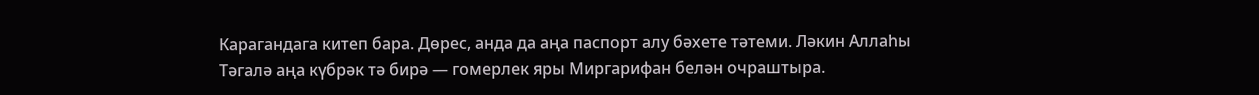Карагандага китеп бара. Дөрес, анда да аңа паспорт алу бәхете тәтеми. Ләкин Аллаһы Тәгалә аңа күбрәк тә бирә — гомерлек яры Миргарифан белән очраштыра.